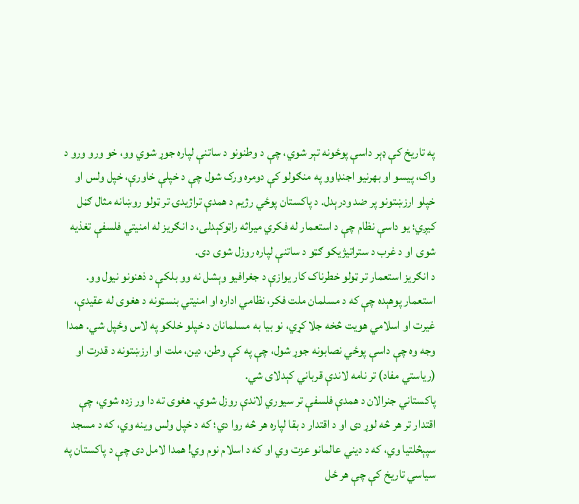په تاریخ کې ډېر داسې پوځونه تېر شوي، چې د وطنونو د ساتنې لپاره جوړ شوي وو، خو ورو ورو د واک، پیسو او بهرنیو اجنډاوو په منګولو کې دومره ورک شول چې د خپلې خاورې، خپل ولس او خپلو ارزښتونو پر ضد ودرېدل. د پاکستان پوځي رژیم د همدې تراژیدۍ تر ټولو روښانه مثال ګڼل کیږي؛ یو داسې نظام چې د استعمار له فکري میراثه راټوکېدلی، د انګریز له امنیتي فلسفې تغذیه شوی او د غرب د ستراتیژیکو ګټو د ساتنې لپاره روزل شوی دی.
د انګریز استعمار تر ټولو خطرناک کار یوازې د جغرافیو وېشل نه وو بلکې د ذهنونو نیول وو. استعمار پوهېده چې که د مسلمان ملت فکر، نظامي اداره او امنیتي بنسټونه د هغوی له عقیدې، غیرت او اسلامي هویت څخه جلا کړي، نو بیا به مسلمانان د خپلو خلکو په لاس وځپل شي. همدا وجه وه چې داسې پوځي نصابونه جوړ شول، چې په کې وطن، دین، ملت او ارزښتونه د قدرت او (ریاستي مفاد) تر نامه لاندې قرباني کېدلای شي.
پاکستاني جنرالان د همدې فلسفې تر سیوري لاندې روزل شوي. هغوی ته دا ور زده شوي، چې اقتدار تر هر څه لوړ دی او د اقتدار د بقا لپاره هر څه روا دي؛ که د خپل ولس وینه وي، که د مسجد سپېڅلتیا وي، که د دیني عالمانو عزت وي او که د اسلام نوم وي! همدا لامل دی چې د پاکستان په سیاسي تاریخ کې چې هر ځل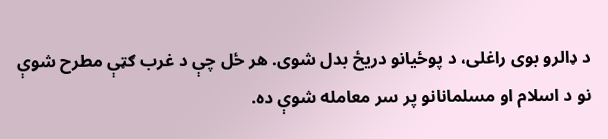د ډالرو بوی راغلی، د پوځیانو دریځ بدل شوی. هر ځل چې د غرب ګټې مطرح شوې نو د اسلام او مسلمانانو پر سر معامله شوې ده.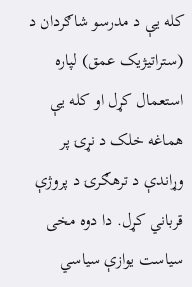کله یې د مدرسو شاګردان د (ستراتیژیک عمق) لپاره استعمال کړل او کله یې هماغه خلک د نړۍ پر وړاندې د ترهګرۍ د پروژې قرباني کړل. دا دوه مخی سیاست یوازې سیاسي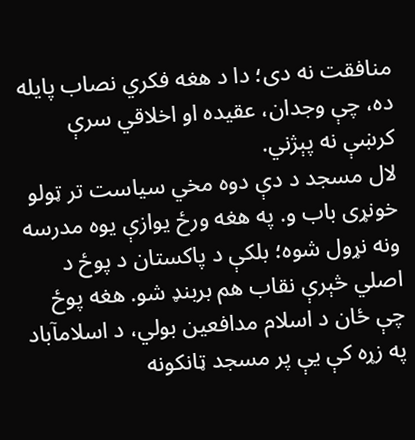منافقت نه دی؛ دا د هغه فکري نصاب پایله ده، چې وجدان، عقیده او اخلاقي سرې کرښې نه پېژني.
لال مسجد د دې دوه مخي سیاست تر ټولو خونړی باب و. په هغه ورځ یوازې یوه مدرسه ونه نړول شوه؛ بلکې د پاکستان د پوځ د اصلي څېرې نقاب هم بربنډ شو. هغه پوځ چې ځان د اسلام مدافعین بولي، د اسلامآباد په زړه کې یې پر مسجد ټانکونه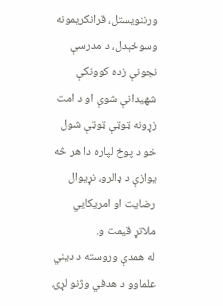ورننویستل، قرانکريمونه وسوځېدل، د مدرسې نجونې زده کوونکې شهیدانې شوې او د امت زړونه ټوټې ټوټې شول خو د پوځ لپاره دا هر څه یوازې د ډالرو، نړیوال رضایت او امریکایي ملاتړ قیمت و.
له همدې وروسته د دیني علماوو د هدفي وژنو لړۍ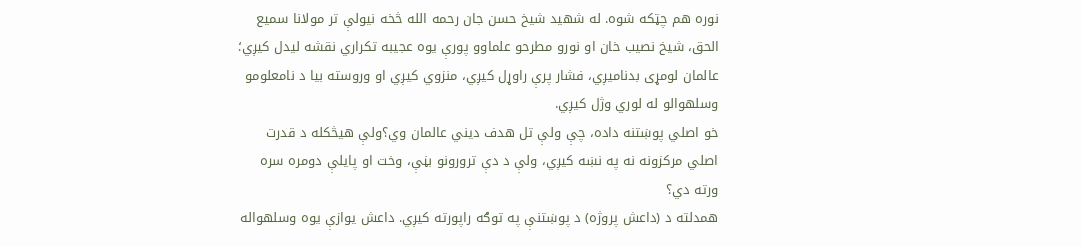نوره هم چټکه شوه. له شهید شیخ حسن جان رحمه الله څخه نیولې تر مولانا سمیع الحق، شیخ نصیب خان او نورو مطرحو علماوو پورې یوه عجیبه تکراري نقشه لیدل کیږي؛ عالمان لومړی بدنامیږي، فشار پرې راوړل کیږي، منزوي کیږي او وروسته بیا د نامعلومو وسلهوالو له لوري وژل کیږي.
خو اصلي پوښتنه داده، چې ولې تل هدف دیني عالمان وي؟ولې هیڅکله د قدرت اصلي مرکزونه نه په نښه کیږي، ولې د دې ترورونو بڼې، وخت او پایلې دومره سره ورته دي؟
همدلته د (داعش پروژه) د پوښتنې په توګه راپورته کیږي. داعش یوازې یوه وسلهواله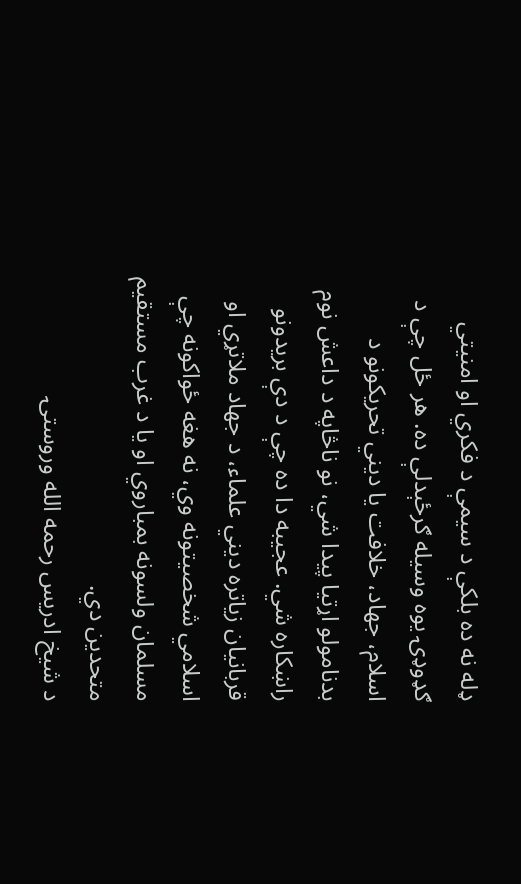ډله نه ده بلکې د سیمې د فکري او امنیتي ګډوډۍ یوه وسیله ګرځېدلې ده. هر ځل چې د اسلام، جهاد، خلافت یا دیني تحریکونو د بدنامولو اړتیا پیدا شي، نو ناڅاپه د داعش نوم راښکاره شي. عجیبه دا ده چې د دې بریدونو قربانیان زیاتره دیني علماء، د جهاد ملاتړي او اسلامي شخصیتونه وي، نه هغه ځواکونه چې مسلمان ولسونه بمباروي او یا د غرب مستقیم متحدین دي.
د شیخ ادریس رحمه الله وروستۍ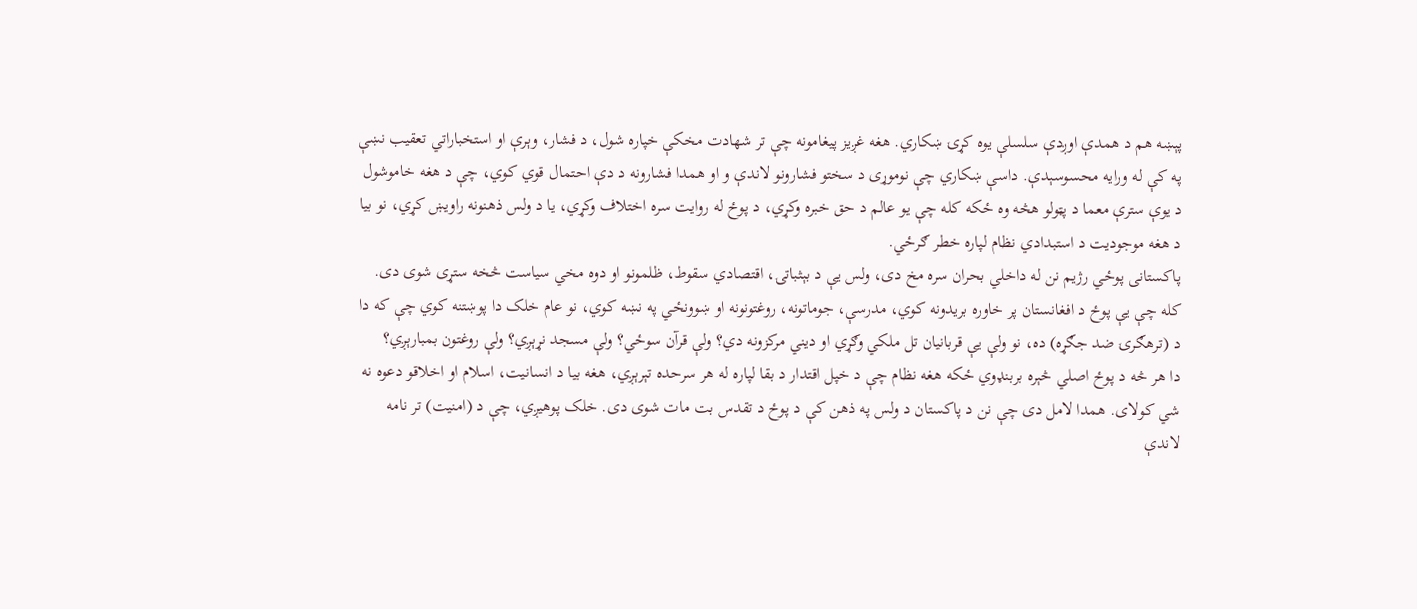پېښه هم د همدې اوږدې سلسلې یوه کړۍ ښکاري. هغه غږیز پیغامونه چې تر شهادت مخکې خپاره شول، د فشار، وېرې او استخباراتي تعقیب نښې په کې له ورایه محسوسېدې. داسې ښکاري چې نوموړی د سختو فشارونو لاندې و او همدا فشارونه د دې احتمال قوي کوي، چې د هغه خاموشول د یوې سترې معما د پټولو هڅه وه ځکه کله چې یو عالم د حق خبره وکړي، د پوځ له روایت سره اختلاف وکړي، یا د ولس ذهنونه راویښ کړي، نو بیا د هغه موجودیت د استبدادي نظام لپاره خطر ګرځي.
پاکستانی پوځي رژیم نن له داخلي بحران سره مخ دی، ولس یې د بېثباتۍ، اقتصادي سقوط، ظلمونو او دوه مخي سیاست څخه ستړی شوی دی. کله چې یې پوځ د افغانستان پر خاوره بریدونه کوي، مدرسې، جوماتونه، روغتونونه او ښوونځي په نښه کوي، نو عام خلک دا پوښتنه کوي چې که دا د (ترهګرۍ ضد جګړه) ده، نو ولې يې قربانیان تل ملکي وګړي او دیني مرکزونه دي؟ ولې قرآن سوځي؟ ولې مسجد نړېږي؟ ولې روغتون بمبارېږي؟
دا هر څه د پوځ اصلي څېره بربنډوي ځکه هغه نظام چې د خپل اقتدار د بقا لپاره له هر سرحده تېرېږي، هغه بیا د انسانیت، اسلام او اخلاقو دعوه نه شي کولای. همدا لامل دی چې نن د پاکستان د ولس په ذهن کې د پوځ د تقدس بت مات شوی دی. خلک پوهيږي، چې د (امنیت) تر نامه لاندې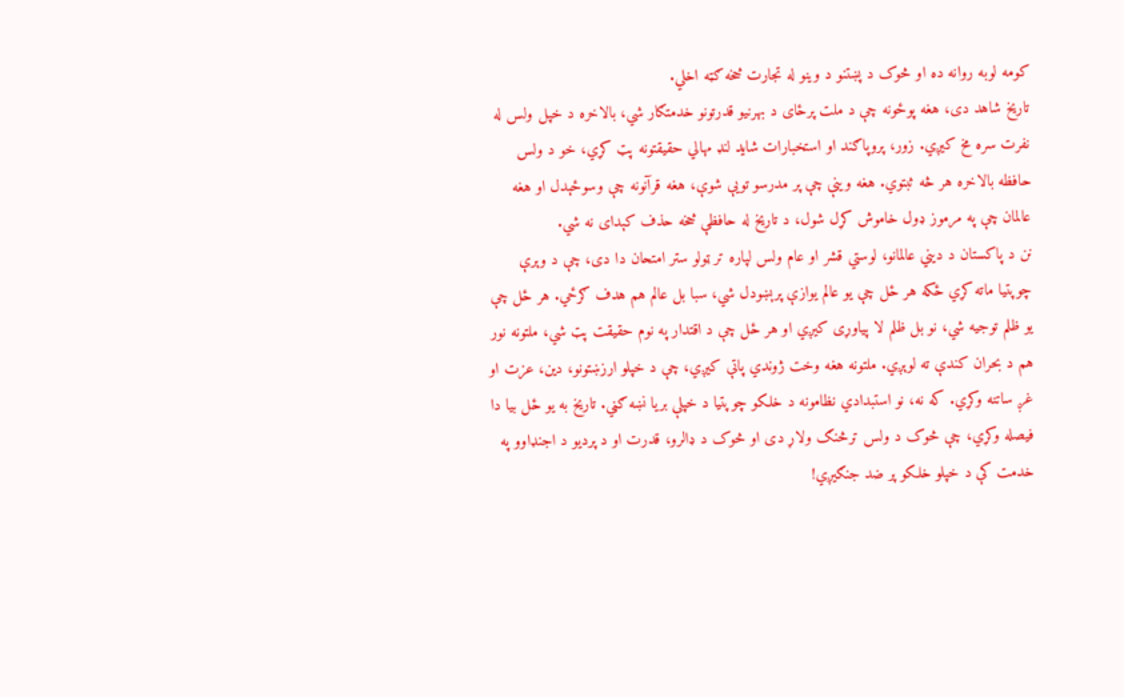کومه لوبه روانه ده او څوک د پښتنو د وینو له تجارت څخه ګټه اخلي.
تاریخ شاهد دی، هغه پوځونه چې د ملت پرځای د بهرنیو قدرتونو خدمتګار شي، بالاخره د خپل ولس له نفرت سره مخ کیږي. زور، پروپاګند او استخبارات شاید لنډ مهالي حقیقتونه پټ کړي، خو د ولس حافظه بالاخره هر څه ثبتوي. هغه وینې چې پر مدرسو تویې شوې، هغه قرآنونه چې وسوځېدل او هغه عالمان چې په مرموز ډول خاموش کړل شول، د تاریخ له حافظې څخه حذف کېدای نه شي.
نن د پاکستان د دیني عالمانو، لوستي قشر او عام ولس لپاره تر ټولو ستر امتحان دا دی، چې د وېرې چوپتیا ماته کړي ځکه هر ځل چې یو عالم یوازې پرېښودل شي، سبا بل عالم هم هدف ګرځي. هر ځل چې یو ظلم توجیه شي، نو بل ظلم لا پیاوړی کیږي او هر ځل چې د اقتدار په نوم حقیقت پټ شي، ملتونه نور هم د بحران کندې ته لوېږي. ملتونه هغه وخت ژوندي پاتې کیږي، چې د خپلو ارزښتونو، دین، عزت او غږ ساتنه وکړي. که نه، نو استبدادي نظامونه د خلکو چوپتیا د خپلې بریا نښه ګڼي. تاریخ به یو ځل بیا دا فیصله وکړي، چې څوک د ولس ترڅنګ ولاړ دی او څوک د ډالرو، قدرت او د پردیو د اجنډاوو په خدمت کې د خپلو خلکو پر ضد جنګیږي!